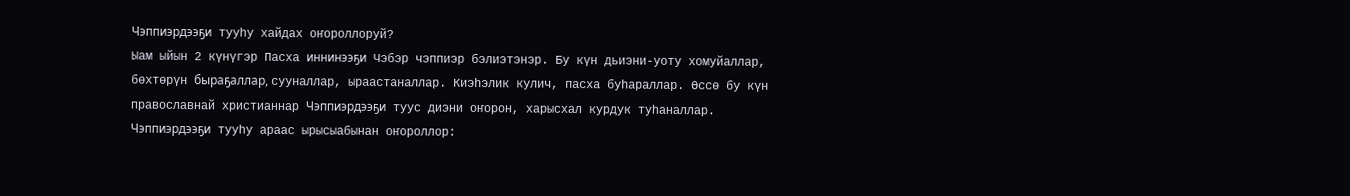Чэппиэрдээҕи тууһу хайдах оҥороллоруй?
Ыам ыйын 2 күнүгэр Пасха иннинээҕи Чэбэр чэппиэр бэлиэтэнэр. Бу күн дьиэни-уоту хомуйаллар, бөхтөрүн быраҕаллар, сууналлар, ыраастаналлар. Киэһэлик кулич, пасха буһараллар. Өссө бу күн православнай христианнар Чэппиэрдээҕи туус диэни оҥорон, харысхал курдук туһаналлар.
Чэппиэрдээҕи тууһу араас ырысыабынан оҥороллор: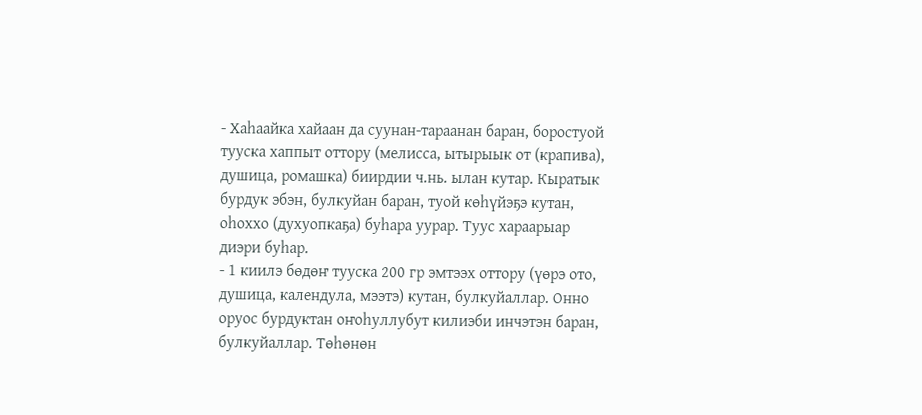- Хаһаайка хайаан да суунан-тараанан баран, боростуой тууска хаппыт оттору (мелисса, ытырыык от (крапива), душица, ромашка) биирдии ч.нь. ылан кутар. Кыратык бурдук эбэн, булкуйан баран, туой көһүйэҕэ кутан, оһоххо (духуопкаҕа) буһара уурар. Туус хараарыар диэри буһар.
- 1 киилэ бөдөҥ тууска 200 гр эмтээх оттору (үөрэ ото, душица, календула, мээтэ) кутан, булкуйаллар. Онно оруос бурдуктан оҥоһуллубут килиэби инчэтэн баран, булкуйаллар. Төһөнөн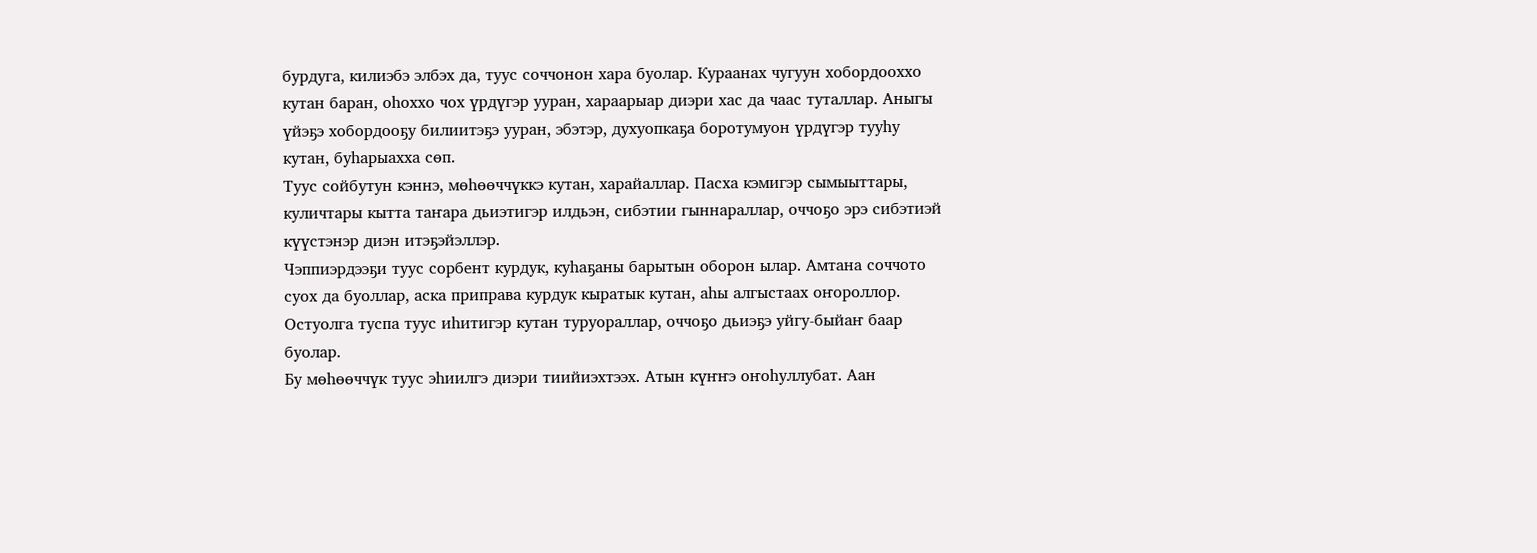бурдуга, килиэбэ элбэх да, туус соччонон хара буолар. Кураанах чугуун хобордооххо кутан баран, оһоххо чох үрдүгэр ууран, хараарыар диэри хас да чаас туталлар. Аныгы үйэҕэ хобордооҕу билиитэҕэ ууран, эбэтэр, духуопкаҕа боротумуон үрдүгэр тууһу кутан, буһарыахха сөп.
Туус сойбутун кэннэ, мөһөөччүккэ кутан, харайаллар. Пасха кэмигэр сымыыттары, куличтары кытта таҥара дьиэтигэр илдьэн, сибэтии гыннараллар, оччоҕо эрэ сибэтиэй күүстэнэр диэн итэҕэйэллэр.
Чэппиэрдээҕи туус сорбент курдук, куһаҕаны барытын оборон ылар. Амтана соччото суох да буоллар, аска приправа курдук кыратык кутан, аһы алгыстаах оҥороллор. Остуолга туспа туус иһитигэр кутан туруораллар, оччоҕо дьиэҕэ уйгу-быйаҥ баар буолар.
Бу мөһөөччүк туус эһиилгэ диэри тиийиэхтээх. Атын күҥҥэ оҥоһуллубат. Аан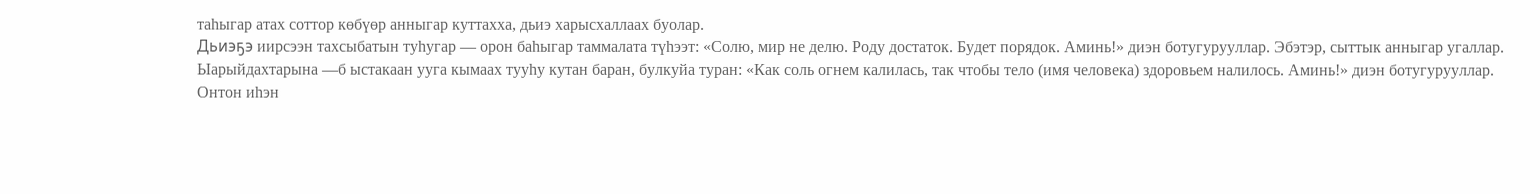таһыгар атах соттор көбүөр анныгар куттахха, дьиэ харысхаллаах буолар.
Дьиэҕэ иирсээн тахсыбатын туһугар — орон баһыгар таммалата түһээт: «Солю, мир не делю. Роду достаток. Будет порядок. Аминь!» диэн ботугурууллар. Эбэтэр, сыттык анныгар угаллар.
Ыарыйдахтарына —б ыстакаан ууга кымаах тууһу кутан баран, булкуйа туран: «Как соль огнем калилась, так чтобы тело (имя человека) здоровьем налилось. Аминь!» диэн ботугурууллар. Онтон иһэн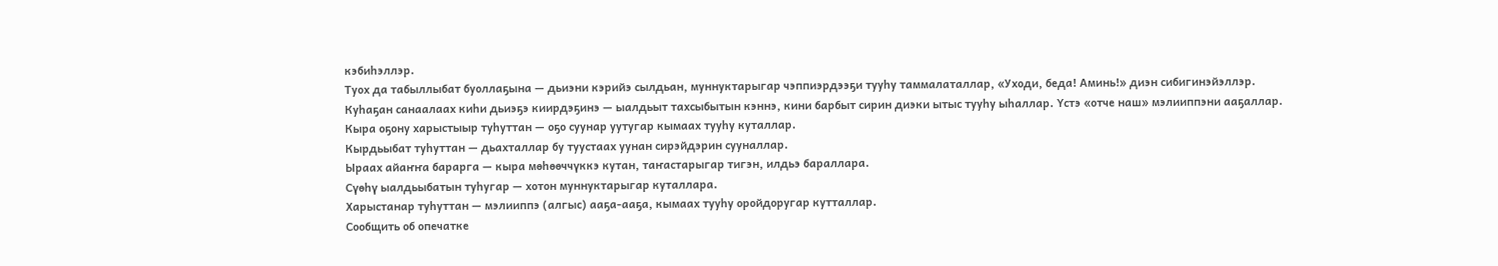кэбиһэллэр.
Туох да табыллыбат буоллаҕына — дьиэни кэрийэ сылдьан, муннуктарыгар чэппиэрдээҕи тууһу таммалаталлар, «Уходи, беда! Аминь!» диэн сибигинэйэллэр.
Куһаҕан санаалаах киһи дьиэҕэ киирдэҕинэ — ыалдьыт тахсыбытын кэннэ, кини барбыт сирин диэки ытыс тууһу ыһаллар. Үстэ «отче наш» мэлииппэни ааҕаллар.
Кыра оҕону харыстыыр туһуттан — оҕо суунар уутугар кымаах тууһу куталлар.
Кырдьыбат туһуттан — дьахталлар бу туустаах уунан сирэйдэрин сууналлар.
Ыраах айаҥҥа барарга — кыра мөһөөччүккэ кутан, таҥастарыгар тигэн, илдьэ бараллара.
Сүөһү ыалдьыбатын туһугар — хотон муннуктарыгар куталлара.
Харыстанар туһуттан — мэлииппэ (алгыс) ааҕа-ааҕа, кымаах тууһу оройдоругар кутталлар.
Сообщить об опечатке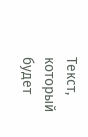Текст, который будет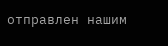отправлен нашим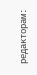редакторам: